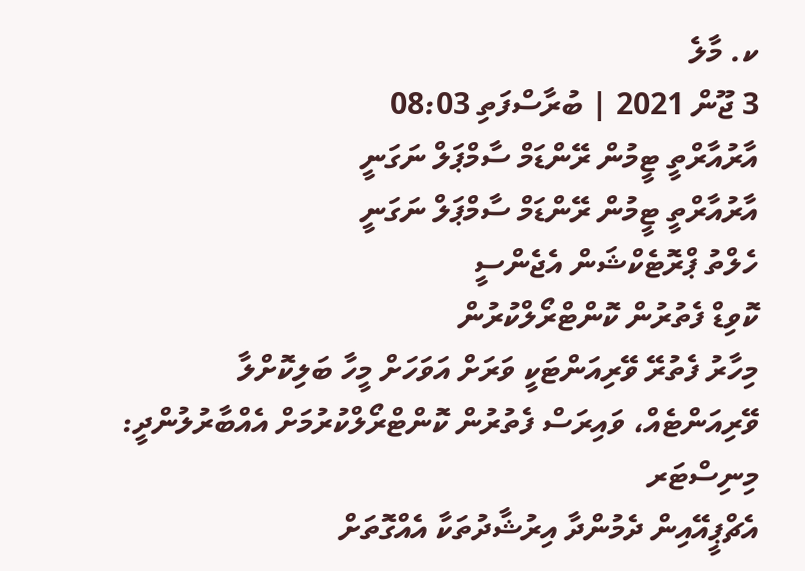ކ. މާލެ
3 ޖޫން 2021 | ބުރާސްފަތި 08:03
އާރުއާރްތީ ޓީމުން ރޭންޑަމް ސާމްޕަލް ނަގަނީ
އާރުއާރްތީ ޓީމުން ރޭންޑަމް ސާމްޕަލް ނަގަނީ
ހެލްތު ޕްރޮޓެކްޝަން އެޖެންސީ
ކޮވިޑް ފެތުރުން ކޮންޓްރޯލްކުރުން
މިހާރު ފެތުރޭ ވޭރިއަންޓަކީ ވަރަށް އަވަހަށް މީހާ ބަލިކޮށްލާ ވޭރިއަންޓެއް، ވައިރަސް ފެތުރުން ކޮންޓްރޯލްކުރުމަށް އެއްބާރުލުންދީ: މިނިސްޓަރ
އެޗްޕީއޭއިން ދެމުންދާ އިރުޝާދުތަކާ އެއްގޮތަށް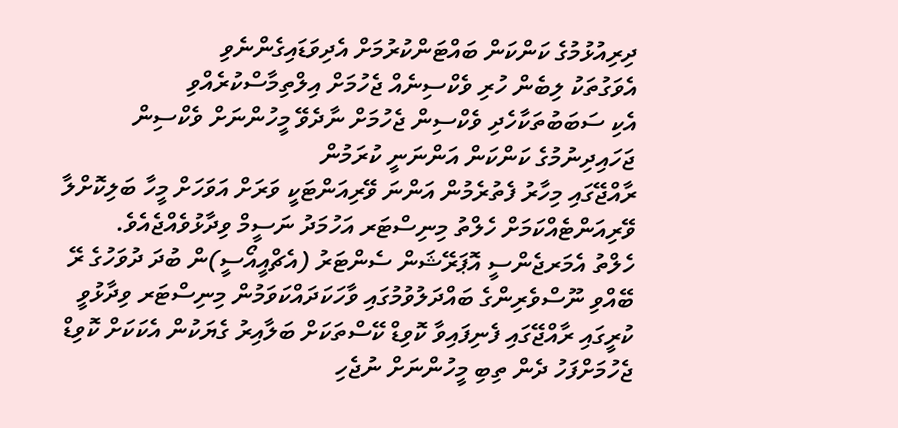ދިރިއުޅުމުގެ ކަންކަން ބައްޓަންކުރުމަށް އެދިވަޑައިގެންނެވި
އެވަގުތަކު ލިބެން ހުރި ވެކްސިނެއް ޖެހުމަށް އިލްތިމާސްކުރެއްވި
އެކި ސަބަބުތަކާހެދި ވެކްސިން ޖެހުމަށް ނާދެވޭ މީހުންނަށް ވެކްސިން ޖަހައިދިނުމުގެ ކަންކަން އަންނަނީ ކުރަމުން
ރާއްޖޭގައި މިހާރު ފެތުރެމުން އަންނަ ވޭރިއަންޓަކީ ވަރަށް އަވަހަށް މީހާ ބަލިކޮށްލާ ވޭރިއަންޓެއްކަމަށް ހެލްތު މިނިސްޓަރ އަހުމަދު ނަސީމް ވިދާޅުވެއްޖެއެވެ.
ހެލްތު އެމަރޖެންސީ އޮޕަރޭޝަން ސެންޓަރު (އެޗްއީއޯސީ)ން ބުދަ ދުވަހުގެ ރޭ ބޭއްވި ނޫސްވެރިންގެ ބައްދަލުވުމުގައި ވާހަކަދައްކަވަމުން މިނިސްޓަރ ވިދާޅުވީ ކުރީގައި ރާއްޖޭގައި ފެނިފައިވާ ކޮވިޑް ކޭސްތަކަށް ބަލާއިރު ގެޔަކުން އެކަކަށް ކޮވިޑް ޖެހުމަށްފަހު ދެން ތިބި މީހުންނަށް ނުޖެހި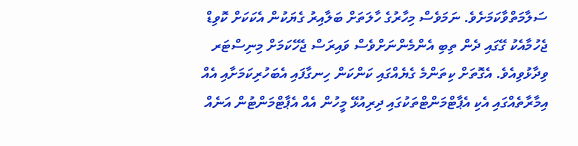ސަލާމަތްވާކަމަށެވެ. ނަމަވެސް މިހާރުގެ ހާލަތަށް ބަލާއިރު ގެޔަކުން އެކަކަށް ކޮވިޑް ޖެހުމާއެކު ގޭގައި ދެން ތިބި އެންމެންނަށްވެސް ވައިރަސް ޖެހޭކަމަށް މިނިސްޓަރ ވިދާޅުވިއެވެ. އެގޮތަށް ކިތަންމެ ގެޔެއްގައި ކަންކަން ހިނގާފައި އެބަހުރިކަމަށާއި އެއް އިމާރާތެއްގައި އެކި އެޕާޓްމަންޓްތަކުގައި ދިރިއުޅޭ މީހުން އެއް އެޕާޓްމަންޓުން އަނެއް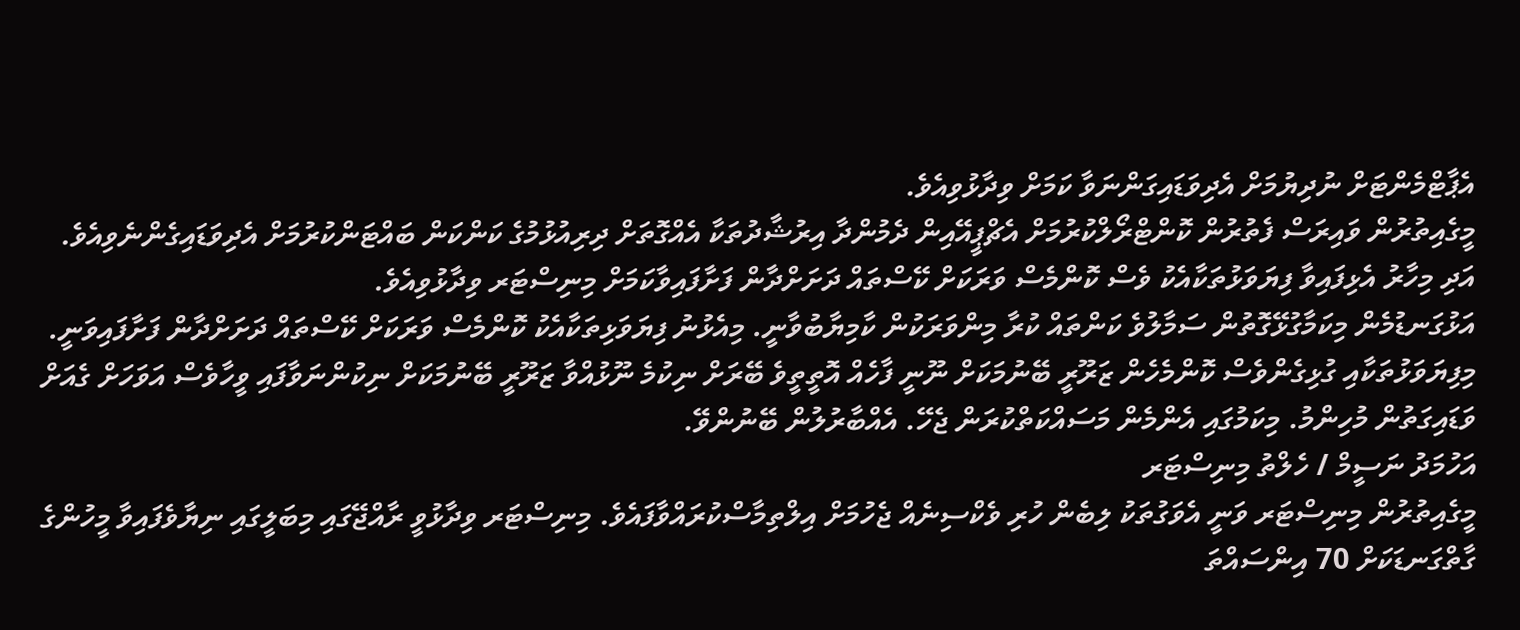އެޕާޓްމެންޓަށް ނުދިޔުމަށް އެދިވަޑައިގަންނަވާ ކަމަށް ވިދާޅުވިއެވެ.
މީގެއިތުރުން ވައިރަސް ފެތުރުން ކޮންޓްރޯލްކުރުމަށް އެޗްޕީއޭއިން ދެމުންދާ އިރުޝާދުތަކާ އެއްގޮތަށް ދިރިއުޅުމުގެ ކަންކަން ބައްޓަންކުރުމަށް އެދިވަޑައިގެންނެވިއެވެ. އަދި މިހާރު އެޅިފައިވާ ފިޔަވަޅުތަކާއެކު ވެސް ކޮންމެސް ވަރަކަށް ކޭސްތައް ދަށަށްދާން ފަށާފައިވާކަމަށް މިނިސްޓަރ ވިދާޅުވިއެވެ.
އަޅުގަނޑުމެން މިކަމާގުޅޭގޮތުން ސަމާލުވެ ކަންތައް ކުރާ މިންވަރަކުން ކާމިޔާބުވާނީ. މިއެޅުނު ފިޔަވަޅިތަކާއެކު ކޮންމެސް ވަރަކަށް ކޭސްތައް ދަށަށްދާން ފަށާފައިވަނީ. މިފިޔަވަޅުތަކާއި ގުޅިގެންވެސް ކޮންމެހެން ޒަރޫރީ ބޭނުމަކަށް ނޫނީ ފާހެއް އޮތީތީވެ ބޭރަށް ނިކުމެ ނޫޅުއްވާ ޒަރޫރީ ބޭނުމަކަށް ނިކުންނަވާފައި ވީހާވެސް އަވަހަށް ގެއަށް ވަޑައިގަތުން މުހިންމު. މިކަމުގައި އެންމެން މަސައްކަތްކުރަން ޖެހޭ. އެއްބާރުލުން ބޭނުންވޭ.
އަހުމަދު ނަސީމް / ހެލްތު މިނިސްޓަރ
މީގެއިތުރުން މިނިސްޓަރ ވަނީ އެވަގުތަކު ލިބެން ހުރި ވެކްސިނެއް ޖެހުމަށް އިލްތިމާސްކުރައްވާފައެވެ. މިނިސްޓަރ ވިދާޅުވީ ރާއްޖޭގައި މިބަލީގައި ނިޔާވެފައިވާ މީހުންގެ ގާތްގަނޑަކަށް 70 އިންސައްތަ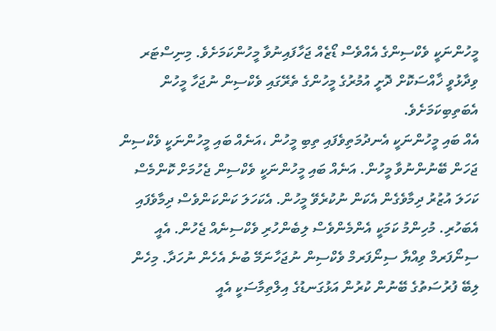މީހުންނަކީ ވެކްސިންގެ އެއްވެސް ޑޯޒެއް ޖަހާފައިނުވާ މީހުންކަމަށެވެ. މިނިސްޓަރ ވިދާޅުވީ ޚާއްސަކޮށް ދޮށީ އުމުރުގެ މީހުންގެ ތެރޭގައި ވެކްސިން ނުޖަހާ މީހުން އެބަތިބިކަމަށެވެ.
އެއް ބައި މީހުންނަކީ އެނދުމަތިވެފައި ތިބި މީހުން ،އަނެއް ބައި މީހުންނަކީ ވެކްސިން ޖަހަން ބޭނުންނުވާ މީހުން. އަނެއް ބައި މީހުންނަކީ ވެކްސިން ޖެހުމަށް ކޮންމެސް ކަހަލަ އުޒުރު ދިމާވެގެން އެކަން ނުކުރެވޭ މީހުން. އެކަހަލަ ކަންކަންވެސް ދިމާވެފައި އެބަހުރި. މުހިންމު ކަމަކީ އެންމެންވެސް ލިބެންހުރި ވެކްސިނެއް ޖެހުން. އެއީ ސިނޯފަރމް ވިއްޔާ ސިނޯފަރމް ވެކްސިން ނުޖަހާނަމޭ ބުނެ އެހެން ނުހަދާ. މިހެން ލިބޭ ފުރުސަތުގެ ބޭނުން ކުރުން އަޅުގަނޑުގެ އިލްތިމާސަކީ އެއީ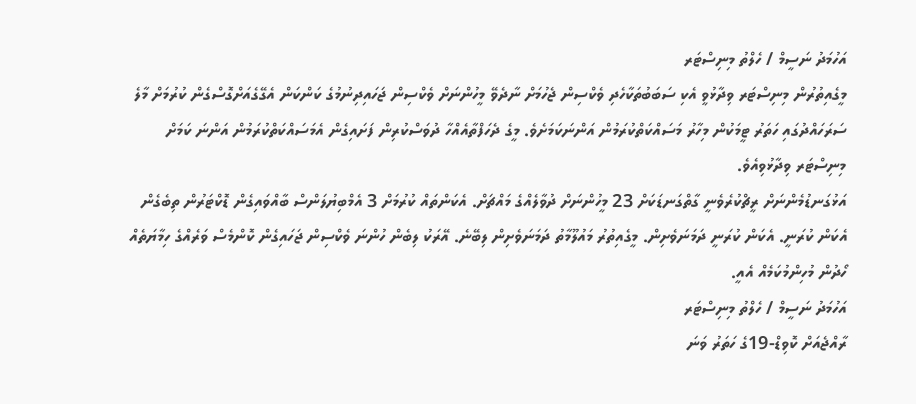އަހުމަދު ނަސީމް / ހެލްތު މިނިސްޓަރ
މީގެއިތުރުން މިނިސްޓަރ ވިދާޅުވީ އެކި ސަބަބުތަކާހެދި ވެކްސިން ޖެހުމަށް ނާދެވޭ މީހުންނަށް ވެކްސިން ޖަހައިދިނުމުގެ ކަންކަން އެގޭގެއަށްގޮސްގެން ކުރުމަށް މާލެ ސަރަހައްދުގައި ހަތަރު ޓީމަކުން މިހާރު މަސައްކަތްކުރަމުން އަންނަކަމަށެވެ. މީގެ ދެހަފްތާއެއްހާ ދުވަސްކުރިން ފަށައިގެން އެމަސައްކަތްކުރަމުން އަންނަ ކަމަށް މިނިސްޓަރ ވިދާޅުވިއެވެ.
އަޅުގަނޑުމެންނަށް ރީޗްކުރެވެނީ ގާތްގަނޑަކަށް 23 މީހުންނަށް ދުވާލެއްގެ މައްޗަށް. އެކަންތައް ކުރުމަށް 3 އެމްބިޔުލަންސް ބާއްވައިގެން ޑޮކްޓަރުން ތިބެގެން އެކަން ކުރަނީ. އެކަން ކުރަނީ ދަމަނަވެށިން. މީގެއިތުރު މައުލޫމާތު ދަމަނަވެށިން ލިބޭނެ. އޭރަކު ލިބެން ހުންނަ ވެކްސިން ޖަހައިގެން ކޮންމެސް ވަރެއްގެ ހިމާޔަތެއް ހޯދުން މުހިންމުކަމެއް އެއީ.
އަހުމަދު ނަސީމް / ހެލްތު މިނިސްޓަރ
ރާއްޖެއަށް ކޮވިޑް-19ގެ ހަތަރު ވަނަ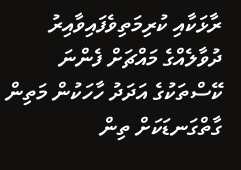ރާޅަކާއި ކުރިމަތިވެފައިވާއިރު ދުވާލެއްގެ މައްޗަށް ފެންނަ ކޭސްތަކުގެ އަދަދު ހާހަކުން މަތިން ގާތްގަނޑަކަށް ތިން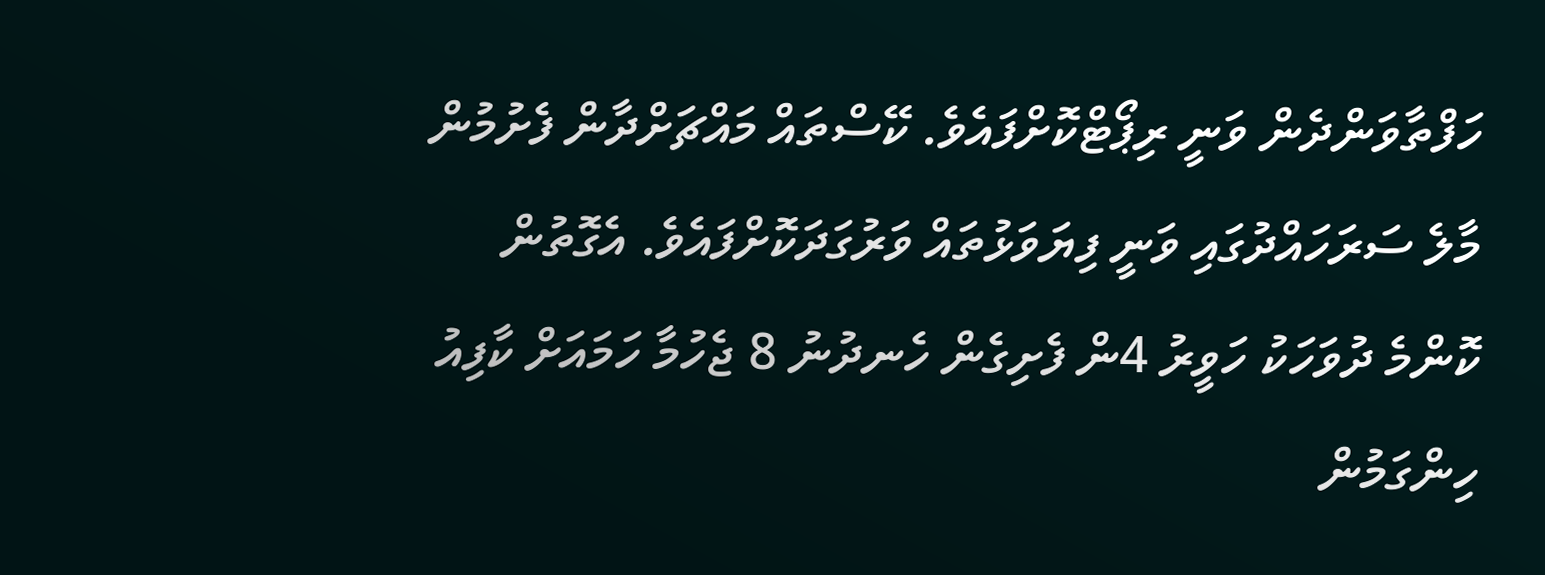ހަފްތާވަންދެން ވަނީ ރިޕޯޓްކޮށްފައެވެ. ކޭސްތައް މައްޗަށްދާން ފެށުމުން މާލެ ސަރަހައްދުގައި ވަނީ ފިޔަވަޅުތައް ވަރުގަދަކޮށްފައެވެ. އެގޮތުން ކޮންމެ ދުވަހަކު ހަވީރު 4ން ފެށިގެން ހެނދުނު 8 ޖެހުމާ ހަމައަށް ކާފިއު ހިންގަމުން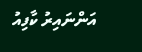އަންނައިރު ކާފިއު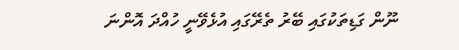ނޫން ގަޑިތަކުގައި ބޭރު ތެރޭގައި އުޅެވޭނީ ހުއްދަ އޮންނަ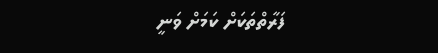ފަރާތްތަކަށް ކަމަށް ވަނީ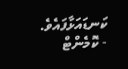ކަނޑައަޅާފައެވެ.
- ކޮމެންޓް